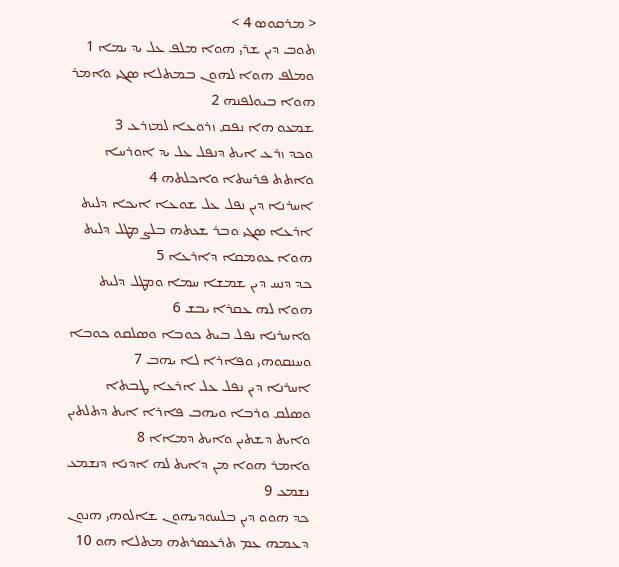< ܡܪܩܘܣ 4 >
ܬܘܒ ܕܝܢ ܫܪܝ ܗܘܐ ܡܠܦ ܥܠ ܝܕ ܝܡܐ 1
ܘܡܠܦ ܗܘܐ ܠܗܘܢ ܒܡܬܠܐ ܤܓܝ ܘܐܡܪ ܗܘܐ ܒܝܘܠܦܢܗ 2
ܫܡܥܘ ܗܐ ܢܦܩ ܙܪܘܥܐ ܠܡܙܪܥ 3
ܘܟܕ ܙܪܥ ܐܝܬ ܕܢܦܠ ܥܠ ܝܕ ܐܘܪܚܐ ܘܐܬܬ ܦܪܚܬܐ ܘܐܟܠܬܗ 4
ܐܚܪܢܐ ܕܝܢ ܢܦܠ ܥܠ ܫܘܥܐ ܐܝܟܐ ܕܠܝܬ ܐܪܥܐ ܤܓܝ ܘܒܪ ܫܥܬܗ ܒܠܨ ܡܛܠ ܕܠܝܬ ܗܘܐ ܥܘܡܩܐ ܕܐܪܥܐ 5
ܟܕ ܕܢܚ ܕܝܢ ܫܡܫܐ ܚܡܐ ܘܡܛܠ ܕܠܝܬ ܗܘܐ ܠܗ ܥܩܪܐ ܝܒܫ 6
ܘܐܚܪܢܐ ܢܦܠ ܒܝܬ ܟܘܒܐ ܘܤܠܩܘ ܟܘܒܐ ܘܚܢܩܘܗܝ ܘܦܐܪܐ ܠܐ ܝܗܒ 7
ܐܚܪܢܐ ܕܝܢ ܢܦܠ ܥܠ ܐܪܥܐ ܛܒܬܐ ܘܤܠܩ ܘܪܒܐ ܘܝܗܒ ܦܐܪܐ ܐܝܬ ܕܬܠܬܝܢ ܘܐܝܬ ܕܫܬܝܢ ܘܐܝܬ ܕܡܐܐ 8
ܘܐܡܪ ܗܘܐ ܡܢ ܕܐܝܬ ܠܗ ܐܕܢܐ ܕܢܫܡܥ ܢܫܡܥ 9
ܟܕ ܗܘܘ ܕܝܢ ܒܠܚܘܕܝܗܘܢ ܫܐܠܘܗܝ ܗܢܘܢ ܕܥܡܗ ܥܡ ܬܪܥܤܪܬܗ ܡܬܠܐ ܗܘ 10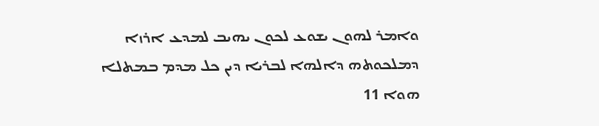ܘܐܡܪ ܠܗܘܢ ܝܫܘܥ ܠܟܘܢ ܝܗܝܒ ܠܡܕܥ ܐܪܙܐ ܕܡܠܟܘܬܗ ܕܐܠܗܐ ܠܒܪܝܐ ܕܝܢ ܟܠ ܡܕܡ ܒܡܬܠܐ ܗܘܐ 11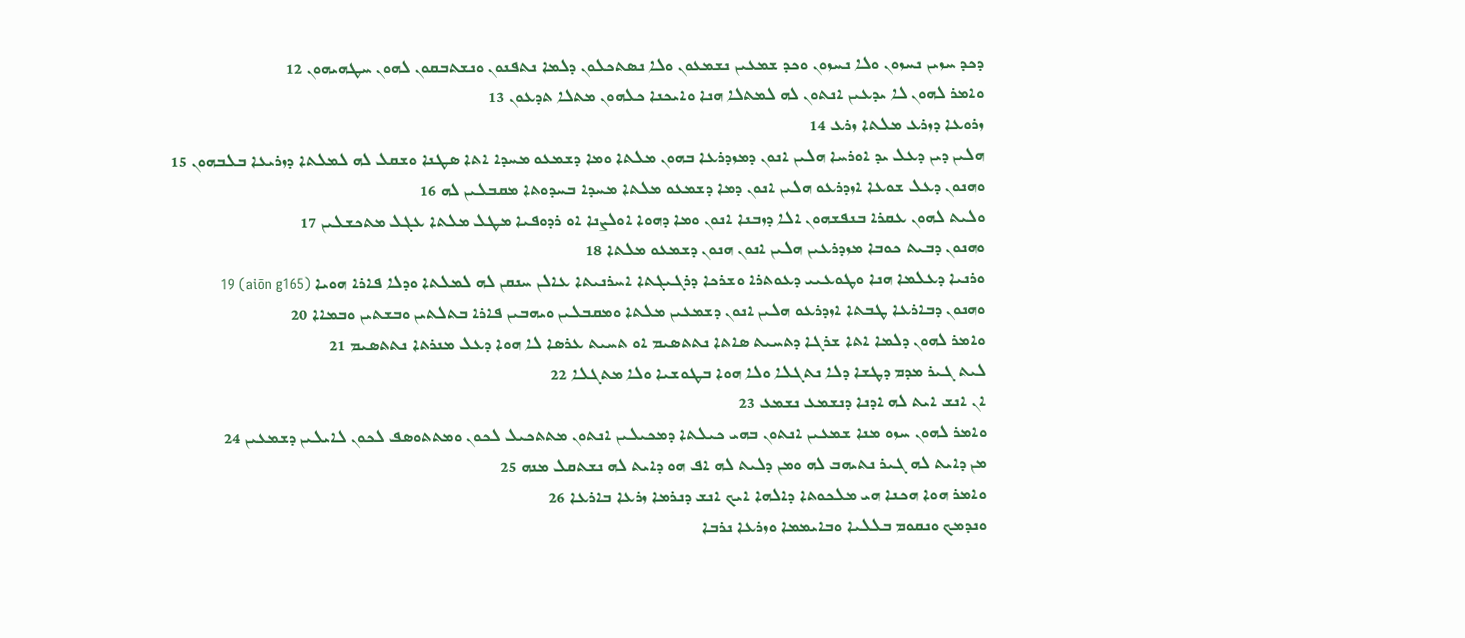ܕܟܕ ܚܙܝܢ ܢܚܙܘܢ ܘܠܐ ܢܚܙܘܢ ܘܟܕ ܫܡܥܝܢ ܢܫܡܥܘܢ ܘܠܐ ܢܤܬܟܠܘܢ ܕܠܡܐ ܢܬܦܢܘܢ ܘܢܫܬܒܩܘܢ ܠܗܘܢ ܚܛܗܝܗܘܢ 12
ܘܐܡܪ ܠܗܘܢ ܠܐ ܝܕܥܝܢ ܐܢܬܘܢ ܠܗ ܠܡܬܠܐ ܗܢܐ ܘܐܝܟܢܐ ܟܠܗܘܢ ܡܬܠܐ ܬܕܥܘܢ 13
ܙܪܘܥܐ ܕܙܪܥ ܡܠܬܐ ܙܪܥ 14
ܗܠܝܢ ܕܝܢ ܕܥܠ ܝܕ ܐܘܪܚܐ ܗܠܝܢ ܐܢܘܢ ܕܡܙܕܪܥܐ ܒܗܘܢ ܡܠܬܐ ܘܡܐ ܕܫܡܥܘ ܡܚܕܐ ܐܬܐ ܤܛܢܐ ܘܫܩܠ ܠܗ ܠܡܠܬܐ ܕܙܪܝܥܐ ܒܠܒܗܘܢ 15
ܘܗܢܘܢ ܕܥܠ ܫܘܥܐ ܐܙܕܪܥܘ ܗܠܝܢ ܐܢܘܢ ܕܡܐ ܕܫܡܥܘ ܡܠܬܐ ܡܚܕܐ ܒܚܕܘܬܐ ܡܩܒܠܝܢ ܠܗ 16
ܘܠܝܬ ܠܗܘܢ ܥܩܪܐ ܒܢܦܫܗܘܢ ܐܠܐ ܕܙܒܢܐ ܐܢܘܢ ܘܡܐ ܕܗܘܐ ܐܘܠܨܢܐ ܐܘ ܪܕܘܦܝܐ ܡܛܠ ܡܠܬܐ ܥܓܠ ܡܬܟܫܠܝܢ 17
ܘܗܢܘܢ ܕܒܝܬ ܟܘܒܐ ܡܙܕܪܥܝܢ ܗܠܝܢ ܐܢܘܢ ܗܢܘܢ ܕܫܡܥܘ ܡܠܬܐ 18
ܘܪܢܝܐ ܕܥܠܡܐ ܗܢܐ ܘܛܘܥܝܝ ܕܥܘܬܪܐ ܘܫܪܟܐ ܕܪܓܝܓܬܐ ܐܚܪܢܝܬܐ ܥܐܠܢ ܚܢܩܢ ܠܗ ܠܡܠܬܐ ܘܕܠܐ ܦܐܪܐ ܗܘܝܐ (aiōn g165) 19
ܘܗܢܘܢ ܕܒܐܪܥܐ ܛܒܬܐ ܐܙܕܪܥܘ ܗܠܝܢ ܐܢܘܢ ܕܫܡܥܝܢ ܡܠܬܐ ܘܡܩܒܠܝܢ ܘܝܗܒܝܢ ܦܐܪܐ ܒܬܠܬܝܢ ܘܒܫܬܝܢ ܘܒܡܐܐ 20
ܘܐܡܪ ܠܗܘܢ ܕܠܡܐ ܐܬܐ ܫܪܓܐ ܕܬܚܝܬ ܤܐܬܐ ܢܬܬܤܝܡ ܐܘ ܬܚܝܬ ܥܪܤܐ ܠܐ ܗܘܐ ܕܥܠ ܡܢܪܬܐ ܢܬܬܤܝܡ 21
ܠܝܬ ܓܝܪ ܡܕܡ ܕܛܫܐ ܕܠܐ ܢܬܓܠܐ ܘܠܐ ܗܘܐ ܒܛܘܫܝܐ ܘܠܐ ܡܬܓܠܐ 22
ܐܢ ܐܢܫ ܐܝܬ ܠܗ ܐܕܢܐ ܕܢܫܡܥ ܢܫܡܥ 23
ܘܐܡܪ ܠܗܘܢ ܚܙܘ ܡܢܐ ܫܡܥܝܢ ܐܢܬܘܢ ܒܗܝ ܟܝܠܬܐ ܕܡܟܝܠܝܢ ܐܢܬܘܢ ܡܬܬܟܝܠ ܠܟܘܢ ܘܡܬܬܘܤܦ ܠܟܘܢ ܠܐܝܠܝܢ ܕܫܡܥܝܢ 24
ܡܢ ܕܐܝܬ ܠܗ ܓܝܪ ܢܬܝܗܒ ܠܗ ܘܡܢ ܕܠܝܬ ܠܗ ܐܦ ܗܘ ܕܐܝܬ ܠܗ ܢܫܬܩܠ ܡܢܗ 25
ܘܐܡܪ ܗܘܐ ܗܟܢܐ ܗܝ ܡܠܟܘܬܐ ܕܐܠܗܐ ܐܝܟ ܐܢܫ ܕܢܪܡܐ ܙܪܥܐ ܒܐܪܥܐ 26
ܘܢܕܡܟ ܘܢܩܘܡ ܒܠܠܝܐ ܘܒܐܝܡܡܐ ܘܙܪܥܐ ܢܪܒܐ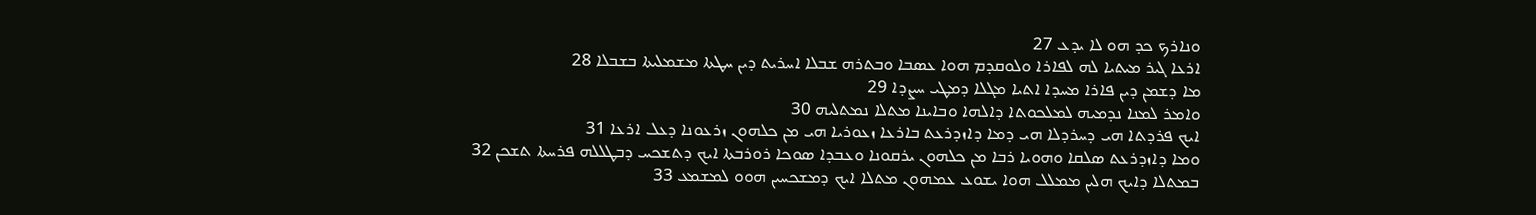ܘܢܐܪܟ ܟܕ ܗܘ ܠܐ ܝܕܥ 27
ܐܪܥܐ ܓܝܪ ܡܝܬܝܐ ܠܗ ܠܦܐܪܐ ܘܠܘܩܕܡ ܗܘܐ ܥܤܒܐ ܘܒܬܪܗ ܫܒܠܐ ܐܚܪܝܬ ܕܝܢ ܚܛܬܐ ܡܫܡܠܝܬܐ ܒܫܒܠܐ 28
ܡܐ ܕܫܡܢ ܕܝܢ ܦܐܪܐ ܡܚܕܐ ܐܬܝܐ ܡܓܠܐ ܕܡܛܝ ܚܨܕܐ 29
ܘܐܡܪ ܠܡܢܐ ܢܕܡܝܗ ܠܡܠܟܘܬܐ ܕܐܠܗܐ ܘܒܐܝܢܐ ܡܬܠܐ ܢܡܬܠܝܗ 30
ܐܝܟ ܦܪܕܬܐ ܗܝ ܕܚܪܕܠܐ ܗܝ ܕܡܐ ܕܐܙܕܪܥܬ ܒܐܪܥܐ ܙܥܘܪܝܐ ܗܝ ܡܢ ܟܠܗܘܢ ܙܪܥܘܢܐ ܕܥܠ ܐܪܥܐ 31
ܘܡܐ ܕܐܙܕܪܥܬ ܤܠܩܐ ܘܗܘܝܐ ܪܒܐ ܡܢ ܟܠܗܘܢ ܝܪܩܘܢܐ ܘܥܒܕܐ ܤܘܟܐ ܪܘܪܒܬܐ ܐܝܟ ܕܬܫܟܚ ܕܒܛܠܠܗ ܦܪܚܬܐ ܬܫܟܢ 32
ܒܡܬܠܐ ܕܐܝܟ ܗܠܝܢ ܡܡܠܠ ܗܘܐ ܝܫܘܥ ܥܡܗܘܢ ܡܬܠܐ ܐܝܟ ܕܡܫܟܚܝܢ ܗܘܘ ܠܡܫܡܥ 33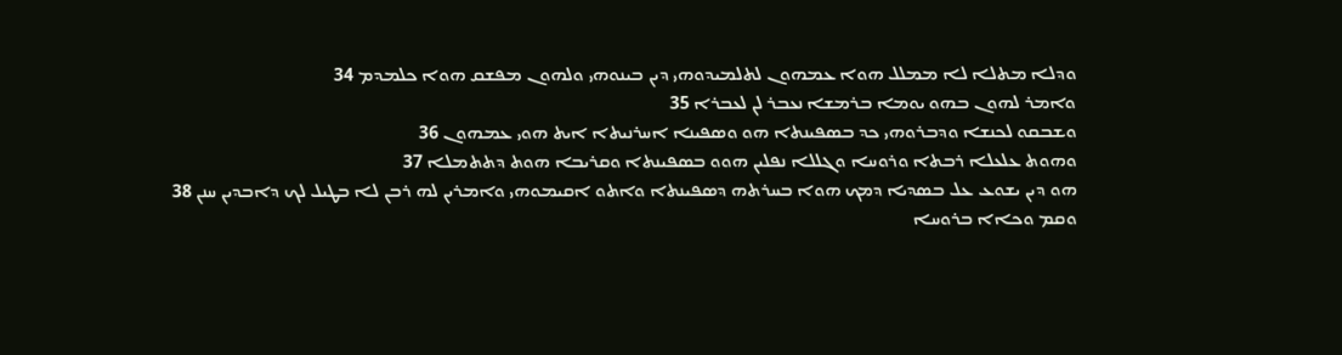ܘܕܠܐ ܡܬܠܐ ܠܐ ܡܡܠܠ ܗܘܐ ܥܡܗܘܢ ܠܬܠܡܝܕܘܗܝ ܕܝܢ ܒܝܢܘܗܝ ܘܠܗܘܢ ܡܦܫܩ ܗܘܐ ܟܠܡܕܡ 34
ܘܐܡܪ ܠܗܘܢ ܒܗܘ ܝܘܡܐ ܒܪܡܫܐ ܢܥܒܪ ܠܢ ܠܥܒܪܐ 35
ܘܫܒܩܘ ܠܟܢܫܐ ܘܕܒܪܘܗܝ ܟܕ ܒܤܦܝܢܬܐ ܗܘ ܘܤܦܝܢܐ ܐܚܪܢܝܬܐ ܐܝܬ ܗܘܝ ܥܡܗܘܢ 36
ܘܗܘܬ ܥܠܥܠܐ ܪܒܬܐ ܘܪܘܚܐ ܘܓܠܠܐ ܢܦܠܝܢ ܗܘܘ ܒܤܦܝܢܬܐ ܘܩܪܝܒܐ ܗܘܬ ܕܬܬܡܠܐ 37
ܗܘ ܕܝܢ ܝܫܘܥ ܥܠ ܒܤܕܝܐ ܕܡܟ ܗܘܐ ܒܚܪܬܗ ܕܤܦܝܢܬܐ ܘܐܬܘ ܐܩܝܡܘܗܝ ܘܐܡܪܝܢ ܠܗ ܪܒܢ ܠܐ ܒܛܝܠ ܠܟ ܕܐܒܕܝܢ ܚܢܢ 38
ܘܩܡ ܘܟܐܐ ܒܪܘܚܐ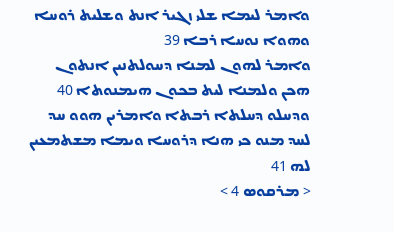ܘܐܡܪ ܠܝܡܐ ܫܠܝ ܙܓܝܪ ܐܢܬ ܘܫܠܝܬ ܪܘܚܐ ܘܗܘܐ ܢܘܚܐ ܪܒܐ 39
ܘܐܡܪ ܠܗܘܢ ܠܡܢܐ ܕܚܘܠܬܢܝܢ ܐܢܬܘܢ ܗܟܢ ܘܠܡܢܐ ܠܝܬ ܒܟܘܢ ܗܝܡܢܘܬܐ 40
ܘܕܚܠܘ ܕܚܠܬܐ ܪܒܬܐ ܘܐܡܪܝܢ ܗܘܘ ܚܕ ܠܚܕ ܡܢܘ ܟܝ ܗܢܐ ܕܪܘܚܐ ܘܝܡܐ ܡܫܬܡܥܝܢ ܠܗ 41
< ܡܪܩܘܣ 4 >